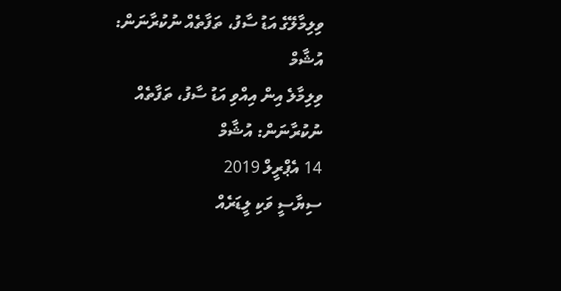ވިލިމާލޭގެ އަޑު ސާފު، ތަފާތެއް ނުކުރާނަން: އުޝާމް
ވިލިމާލެ އިން އިއްވި އަޑު ސާފު، ތަފާތެއް ނުކުރާނަން: އުޝާމް
14 އެޕްރީލް 2019
ސިޔާސީ ވަކި ލީޑަރެއް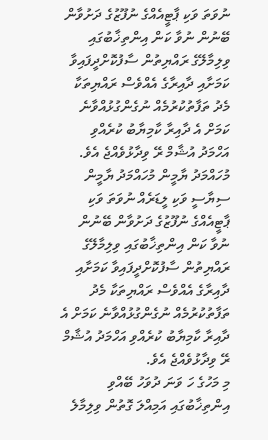ނުވަތަ ވަކި ޕާޓީއެއްގެ ނުފޫޒުގެ ދަށުވާން ބޭނުން ނުވާ ކަން އިންތިޚާބުގައި ވިލިމާލޭގެ ރައްޔިތުން ސާފުކޮށްދީފައިވާ ކަމަށާއި ދާއިރާގެ އެއްވެސް ރައްޔިތަކާ މެދު ތަފާތުކުރުމެއް ނުގެންގުޅުއްވާނެ ކަމަށް އެ ދާއިރާ ކާމިޔާބު ކުރެއްވި އަހްމަދު އުޝާމް ރޭ ވިދާޅުވެއްޖެ އެވެ.
މުހައްމަދު ޔާމީން މުހައްމަދު ޔާމީން
ސިޔާސީ ވަކި ލީޑަރެއް ނުވަތަ ވަކި ޕާޓީއެއްގެ ނުފޫޒުގެ ދަށުވާން ބޭނުން ނުވާ ކަން އިންތިޚާބުގައި ވިލިމާލޭގެ ރައްޔިތުން ސާފުކޮށްދީފައިވާ ކަމަށާއި ދާއިރާގެ އެއްވެސް ރައްޔިތަކާ މެދު ތަފާތުކުރުމެއް ނުގެންގުޅުއްވާނެ ކަމަށް އެ ދާއިރާ ކާމިޔާބު ކުރެއްވި އަހްމަދު އުޝާމް ރޭ ވިދާޅުވެއްޖެ އެވެ.
މި މަހުގެ ހަ ވަނަ ދުވަހު ބޭއްވި އިންތިޚާބުގައި އަމިއްލަ ގޮތުން ވިލިމާލެ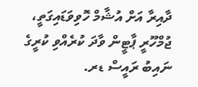ދާއިރާ އަށް އުޝާމް ހޮވިވަޑައިގަތީ، ޖުމްހޫރީ ޕާޓީން ވާދަ ކުރެއްވި ކުރީގެ ނައިބު ރައީސް ޑރ.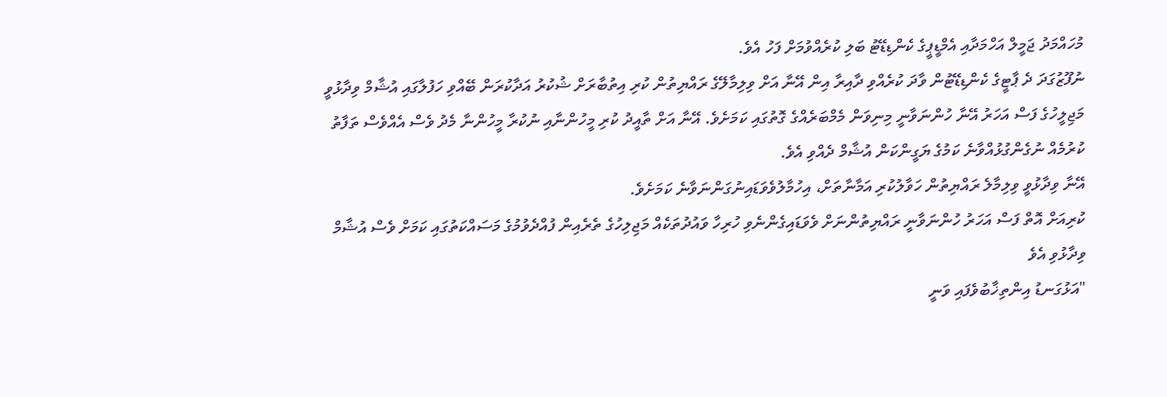މުހައްމަދު ޖަމީލް އަހްމަދާއި އެމްޑީޕީގެ ކެންޑިޑޭޓު ބަލި ކުރެއްވުމަށް ފަހު އެވެ.
ނުފޫޒުގަދަ ދެ ޕާޓީގެ ކެންޑިޑޭޓުން ވާދަ ކުރެއްވި ދާއިރާ އިން އޭނާ އަށް ވިލިމާލޭގެ ރައްޔިތުން ކުރި އިތުބާރަށް ޝުކުރު އަދާކުރަން ބޭއްވި ހަފުލާގައި އުޝާމް ވިދާޅުވީ މަޖިލީހުގެ ފަސް އަހަރު އޭނާ ހުންނަވާނީ މިނިވަން މެމްބަރެއްގެ ގޮތުގައި ކަމަށެވެ. އޭނާ އަށް ތާއީދު ކުރި މީހުންނާއި ނުކުރާ މީހުންނާ މެދު ވެސް އެއްވެސް ތަފާތު ކުރުމެއް ނުގެންގުޅުއްވާނެ ކަމުގެ ޔަގީންކަން އުޝާމް ދެއްވި އެވެ.
އޭނާ ވިދާޅުވީ ވިލިމާލެ ރައްޔިތުން ހަވާލުކުރި އަމާނާތަށް، އިހުމާލުވެވަޑައިނުގަންނަވާނެ ކަމަށެވެ.
ކުރިއަށް އޮތް ފަސް އަހަރު ހުންނަވާނީ ރައްޔިތުންނަށް ވެވަޑައިގެންނެވި ހުރިހާ ވައުދުތަކެއް މަޖިލިހުގެ ތެރެއިން ފުއްދެވުމުގެ މަސައްކަތުގައި ކަމަށް ވެސް އުޝާމް ވިދާޅުވި އެވެ
"އަޅުގަނޑު އިންތިޚާބުވެފައި ވަނީ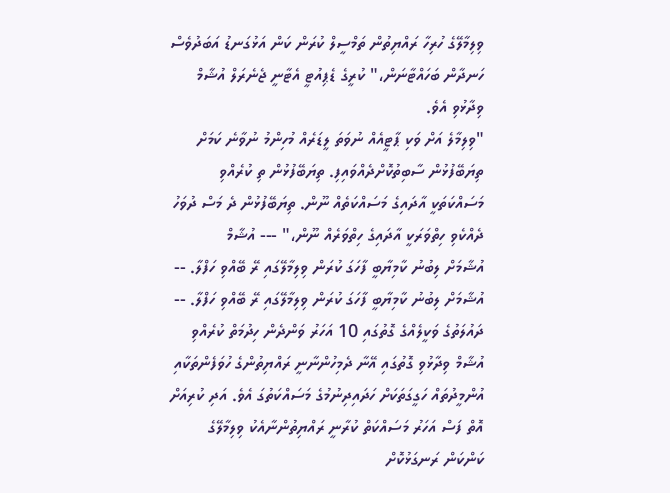ވިލިމާލޭގެ ހުރިހާ ރައްޔިތުން ތަމްސީލް ކުރަން ކަން އަޅުގަނޑު އަބަދުވެސް ހަނދާން ބަހައްޓާނަން،" ކުރީގެ ޑެޕިއުޓީ އެޓާނީ ޖެނެރަލް އުޝާމް ވިދާޅުވި އެވެ.
"ވިލިމާލެ އަށް ވަކި ޕާޓީއެއް ނުވަތަ ލީޑަރެއް މުހިންމު ނުވާނެ ކަމަށް ތިޔަބޭފުޅުން ސާބިތުކޮށްދެއްވައިފި. ތިޔަބޭފުޅުން ތި ކުރެއްވި މަސައްކަތަކީ އާދައިގެ މަސައްކަތެއް ނޫން. ތިޔަބޭފުޅުން ދެ މަސް ދުވަހު ދެއްކެވި ހިތްވަރަކީ އާދައިގެ ހިތްވަރެއް ނޫން،" --- އުޝާމް
އުޝާމަށް ލިބުނު ކާމިޔާބީ ފާހަގަ ކުރަން ވިލިމާލޭގައި ރޭ ބޭއްވި ހަފްލާ. --
އުޝާމަށް ލިބުނު ކާމިޔާބީ ފާހަގަ ކުރަން ވިލިމާލޭގައި ރޭ ބޭއްވި ހަފްލާ. --
ދައުލަތުގެ ވަކީލެއްގެ ގޮތުގައި 10 އަހަރު ވަންދެން ހިދުމަތް ކުރެއްވި އުޝާމް ވިދާޅުވި ގޮތުގައި އޭނާ ދެމިހުންނާނީ ރައްޔިތުންގެ ހުވަފެންތަކާއި އުންމީދުތައް ހަގީގަތަކަށް ހަދައިދިނުމުގެ މަސައްކަތުގަ އެވެ. އަދި ކުރިއަށް އޮތް ފަސް އަހަރު މަސައްކަތް ކުރާނީ ރައްޔިތުންނާއެކު ވިލިމާލޭގެ ކަންކަން ރަނގަޅުކޮށް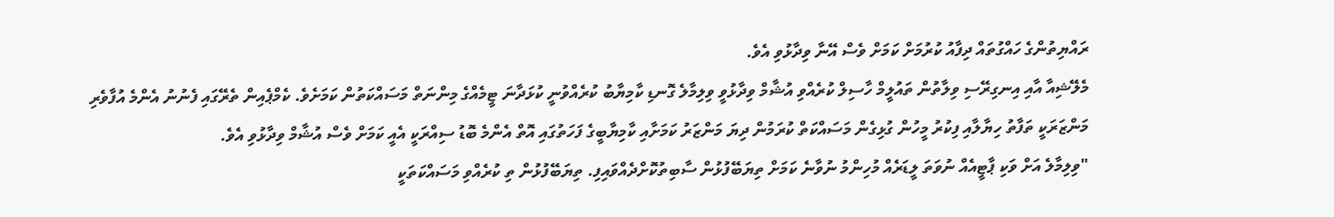ރައްޔިތުންގެ ހައްގުތައް ދިފާއު ކުރުމަށް ކަމަށް ވެސް އޭނާ ވިދާޅުވި އެވެ.
މެލޭޝިއާ އާއި އިނގިރޭސި ވިލާތުން ތައުލީމް ހާސިލް ކުރެއްވި އުޝާމް ވިދާޅުވީ ވިލިމާލެ ގޮނޑި ކާމިޔާބު ކުރެއްވުނީ ކުޅަދާނަ ޓީމެއްގެ މިންނަތް މަސައްކަތުން ކަމަށެވެ. ކެމްޕެއިން ތެރޭގައި ފެނުނު އެންމެ އުފާވެރި މަންޒަރަކީ ތަފާތު ހިޔާލާއި ފިކުރު މީހުން ގުޅިގެން މަސައްކަތް ކުރަމުން ދިޔަ މަންޒަރު ކަމަށާއި ކާމިޔާބީގެ ފަހަތުގައި އޮތް އެންމެ ބޮޑު ސިއްރަކީ އެއީ ކަމަށް ވެސް އުޝާމް ވިދާޅުވި އެވެ.
"ވިލިމާލެ އަށް ވަކި ޕާޓީއެއް ނުވަތަ ލީޑަރެއް މުހިންމު ނުވާނެ ކަމަށް ތިޔަބޭފުޅުން ސާބިތުކޮށްދެއްވައިފި. ތިޔަބޭފުޅުން ތި ކުރެއްވި މަސައްކަތަކީ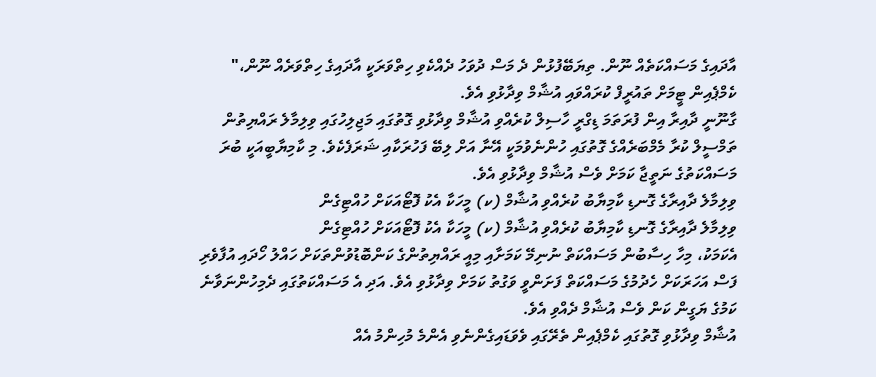އާދައިގެ މަސައްކަތެއް ނޫން. ތިޔަބޭފުޅުން ދެ މަސް ދުވަހު ދެއްކެވި ހިތްވަރަކީ އާދައިގެ ހިތްވަރެއް ނޫން،" ކެމްޕެއިން ޓީމަށް ތައުރީފް ކުރައްވައި އުޝާމް ވިދާޅުވި އެވެ.
ގާނޫނީ ދާއިރާ އިން ފުރަތަމަ ޑިގްރީ ހާސިލް ކުރެއްވި އުޝާމް ވިދާޅުވި ގޮތުގައި މަޖިލިހުގައި ވިލިމާލެ ރައްޔިތުން ތަމްސީލް ކުރާ މެމްބަރެއްގެ ގޮތުގައި ހުންނެވުމަކީ އޭނާ އަށް ލިބޭ ފަހުރަކާއި ޝަރަފެކެވެ. މި ކާމިޔާބީއަކީ ބުރަ މަސައްކަތުގެ ނަތީޖާ ކަމަށް ވެސް އުޝާމް ވިދާޅުވި އެވެ.
ވިލިމާލެ ދާއިރާގެ ގޮނޑި ކާމިޔާބު ކުރެއްވި އުޝާމް (ކ) މީހަކާ އެކު ފޮޓޯއަކަށް ހުއްޓިގެން
ވިލިމާލެ ދާއިރާގެ ގޮނޑި ކާމިޔާބު ކުރެއްވި އުޝާމް (ކ) މީހަކާ އެކު ފޮޓޯއަކަށް ހުއްޓިގެން
އެކަމަކު، މިހާ ހިސާބުން މަސައްކަތް ނުނިމޭ ކަމަށާއި މިއީ ރައްޔިތުންގެ ކަންބޮޑުވުންތަކަށް ހައްލު ހޯދައި އުފާވެރި ފަސް އަހަރަކަށް ހެދުމުގެ މަސައްކަތް ފަށަންވީ ވަގުތު ކަމަށް ވިދާޅުވި އެވެ. އަދި އެ މަސައްކަތުގައި ދެމިހުންނަވާނެ ކަމުގެ ޔަގީން ކަން ވެސް އުޝާމް ދެއްވި އެވެ.
އުޝާމް ވިދާޅުވި ގޮތުގައި ކެމްޕެއިން ތެރޭގައި ވެވަޑައިގެންނެވި އެންމެ މުހިންމު އެއް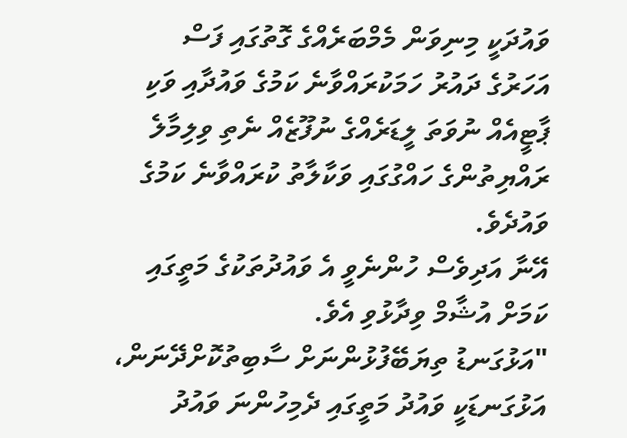ވައުދަކީ މިނިވަން މެމްބަރެއްގެ ގޮތުގައި ފަސް އަހަރުގެ ދައުރު ހަމަކުރައްވާނެ ކަމުގެ ވައުދާއި ވަކި ޕާޓީއެއް ނުވަތަ ލީޑަރެއްގެ ނުފޫޒެއް ނެތި ވިލިމާލެ ރައްޔިތުންގެ ހައްގުގައި ވަކާލާތު ކުރައްވާނެ ކަމުގެ ވައުދެވެ.
އޭނާ އަދިވެސް ހުންނެވީ އެ ވައުދުތަކުގެ މަތީގައި ކަމަށް އުޝާމް ވިދާޅުވި އެވެ.
"އަޅުގަނޑު ތިޔަބޭފުޅުންނަށް ސާބިތުކޮށްދޭނަން، އަޅުގަނޑަކީ ވައުދު މަތީގައި ދެމިހުންނަ ވައުދު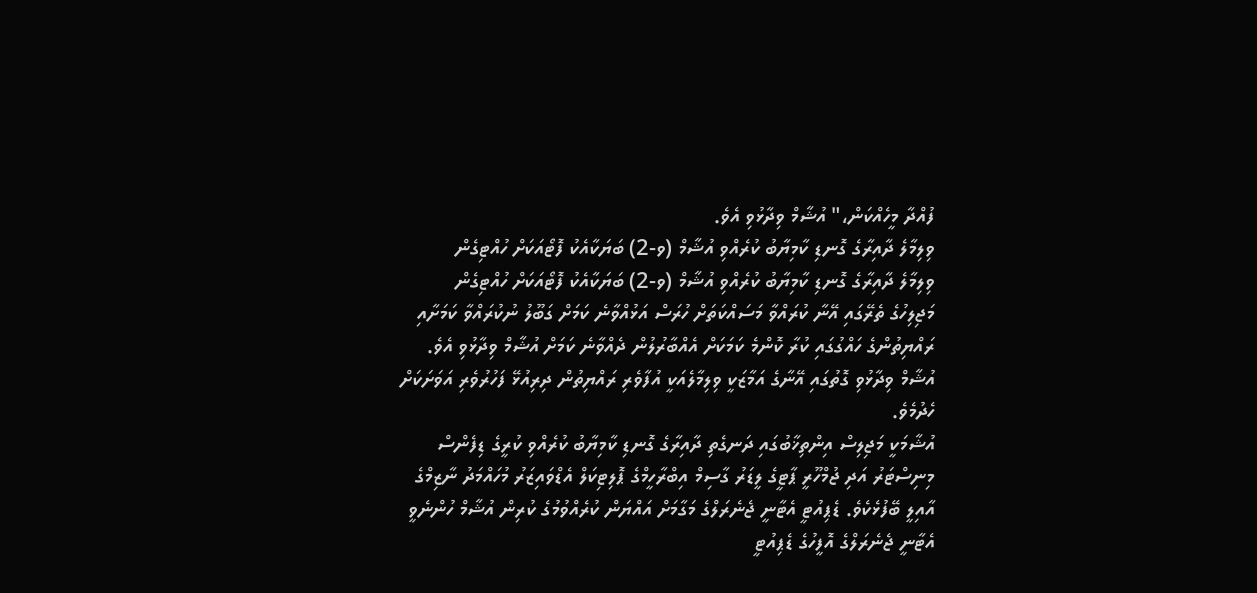ފުއްދާ މީހެއްކަން،" އުޝާމް ވިދާޅުވި އެވެ.
ވިލިމާލެ ދާއިރާގެ ގޮނޑި ކާމިޔާބު ކުރެއްވި އުޝާމް (ވ-2) ބަޔަކާއެކު ފޮޓޯއަކަށް ހުއްޓިގެން
ވިލިމާލެ ދާއިރާގެ ގޮނޑި ކާމިޔާބު ކުރެއްވި އުޝާމް (ވ-2) ބަޔަކާއެކު ފޮޓޯއަކަށް ހުއްޓިގެން
މަޖިލިހުގެ ތެރޭގައި އޭނާ ކުރައްވާ މަސައްކަތަށް ހުރަސް އަޅުއްވާނެ ކަމަށް ގަބޫލު ނުކުރައްވާ ކަމަށާއި ރައްޔިތުންގެ ހައްގުގައި ކުރާ ކޮންމެ ކަމަކަށް އެއްބާރުލުން ދެއްވާނެ ކަމަށް އުޝާމް ވިދާޅުވި އެވެ. އުޝާމް ވިދާޅުވި ގޮތުގައި އޭނާގެ އަމާޒަކީ ވިލިމާލެއަކީ އުފާވެރި ރައްޔިތުން ދިރިއުޅޭ ފަހުރުވެރި އަވަށަކަށް ހެދުމެވެ.
އުޝާމަކީ މަޖިލިސް އިންތިޚާބުގައި ދަނގެތި ދާއިރާގެ ގޮނޑި ކާމިޔާބު ކުރެއްވި ކުރީގެ ޑިފެންސް މިނިސްޓަރު އަދި ޖުމްހޫރީ ޕާޓީގެ ލީޑަރު ގާސިމް އިބްރާހީމްގެ ޕޮލިޓިކަލް އެޑްވައިޒަރު މުހައްމަދު ނާޒިމްގެ އާއިލީ ބޭފުޅެކެވެ. ޑެޕިއުޓީ އެޓާނީ ޖެނެރަލްގެ މަގާމަށް އައްޔަން ކުރެއްވުމުގެ ކުރިން އުޝާމް ހުންނެވީ އެޓާނީ ޖެނެރަލްގެ އޮފީހުގެ ޑެޕިއުޓީ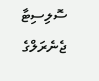ސޮލިސިޓާ ޖެނެރަލްގެ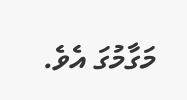މަގާމުގަ އެވެ.